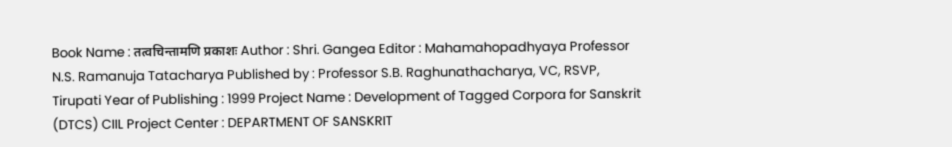Book Name : तत्वचिन्तामणि प्रकाशः Author : Shri. Gangea Editor : Mahamahopadhyaya Professor N.S. Ramanuja Tatacharya Published by : Professor S.B. Raghunathacharya, VC, RSVP, Tirupati Year of Publishing : 1999 Project Name : Development of Tagged Corpora for Sanskrit (DTCS) CIIL Project Center : DEPARTMENT OF SANSKRIT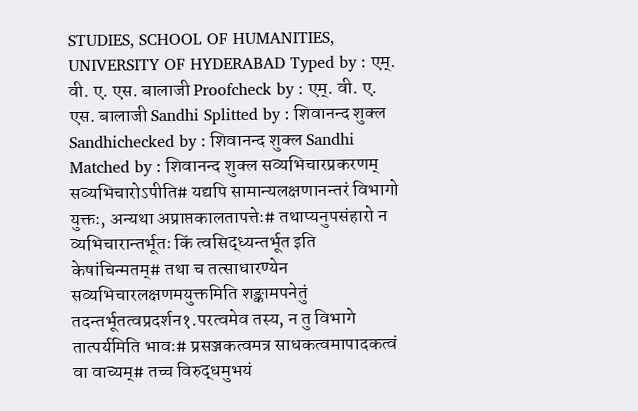STUDIES, SCHOOL OF HUMANITIES, UNIVERSITY OF HYDERABAD Typed by : एम्. वी. ए. एस. बालाजी Proofcheck by : एम्. वी. ए. एस. बालाजी Sandhi Splitted by : शिवानन्द शुक्ल Sandhichecked by : शिवानन्द शुक्ल Sandhi Matched by : शिवानन्द शुक्ल सव्यभिचारप्रकरणम् सव्यभिचारोऽपीति# यद्यपि सामान्यलक्षणानन्तरं विभागो युक्तः, अन्यथा अप्राप्तकालतापत्तेः# तथाप्यनुपसंहारो न व्यभिचारान्तर्भूतः किं त्वसिद्ध्यन्तर्भूत इति केषांचिन्मतम्# तथा च तत्साधारण्येन सव्यभिचारलक्षणमयुक्तमिति शङ्कामपनेतुं तदन्तर्भूतत्वप्रदर्शन१.परत्वमेव तस्य, न तु विभागे तात्पर्यमिति भावः# प्रसञ्जकत्वमत्र साधकत्वमापादकत्वं वा वाच्यम्# तच्च विरुद्धमुभयं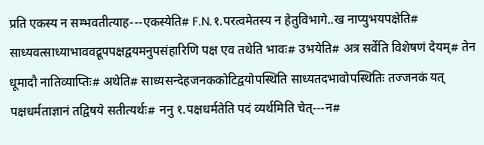प्रति एकस्य न सम्भवतीत्याह---एकस्येति# F.N.१.परत्वमेतस्य न हेतुविभागे..ख नाप्युभयपक्षेति# साध्यवत्साध्याभाववद्रूपपक्षद्वयमनुपसंहारिणि पक्ष एव तथेति भावः# उभयेति# अत्र सर्वेति विशेषणं देयम्# तेन धूमादौ नातिव्याप्तिः# अथेति# साध्यसन्देहजनककोटिद्वयोपस्थिति साध्यतदभावोपस्थितिः तज्जनकं यत् पक्षधर्मताज्ञानं तद्विषये सतीत्यर्थः# ननु १.पक्षधर्मतेति पदं व्यर्थमिति चेत्---न#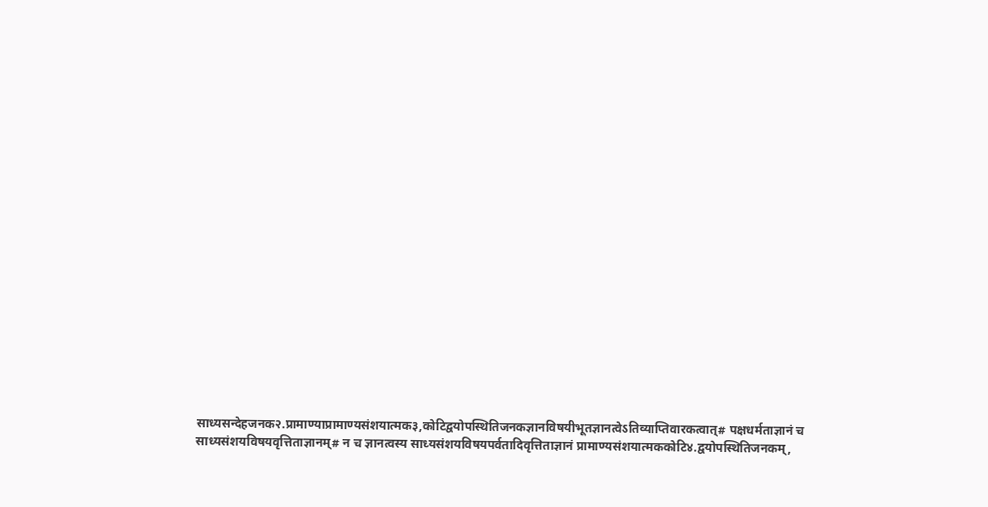साध्यसन्देहजनक२.प्रामाण्याप्रामाण्यसंशयात्मक३,कोटिद्वयोपस्थितिजनकज्ञानविषयीभूतज्ञानत्वेऽतिव्याप्तिवारकत्वात्# पक्षधर्मताज्ञानं च साध्यसंशयविषयवृत्तिताज्ञानम्# न च ज्ञानत्वस्य साध्यसंशयविषयपर्वतादिवृत्तिताज्ञानं प्रामाण्यसंशयात्मककोटि४.द्वयोपस्थितिजनकम्,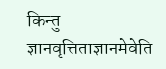किन्तु ज्ञानवृत्तिताज्ञानमेवेति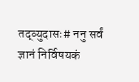तद्व्युदासः# ननु सर्वं ज्ञानं निर्विषयकं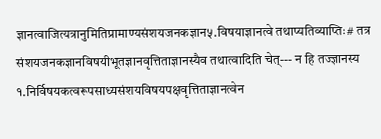ज्ञानत्वाजित्यत्रानुमितिप्रामाण्यसंशयजनकज्ञान५.विषयाज्ञानत्वे तथाप्यतिव्याप्तिः# तत्र संशयजनकज्ञानविषयीभूतज्ञानवृत्तिताज्ञानस्यैव तथात्वादिति चेत्--- न हि तज्ज्ञानस्य १.निर्विषयकत्वरूपसाध्यसंशयविषयपक्षवृत्तिताज्ञानत्वेन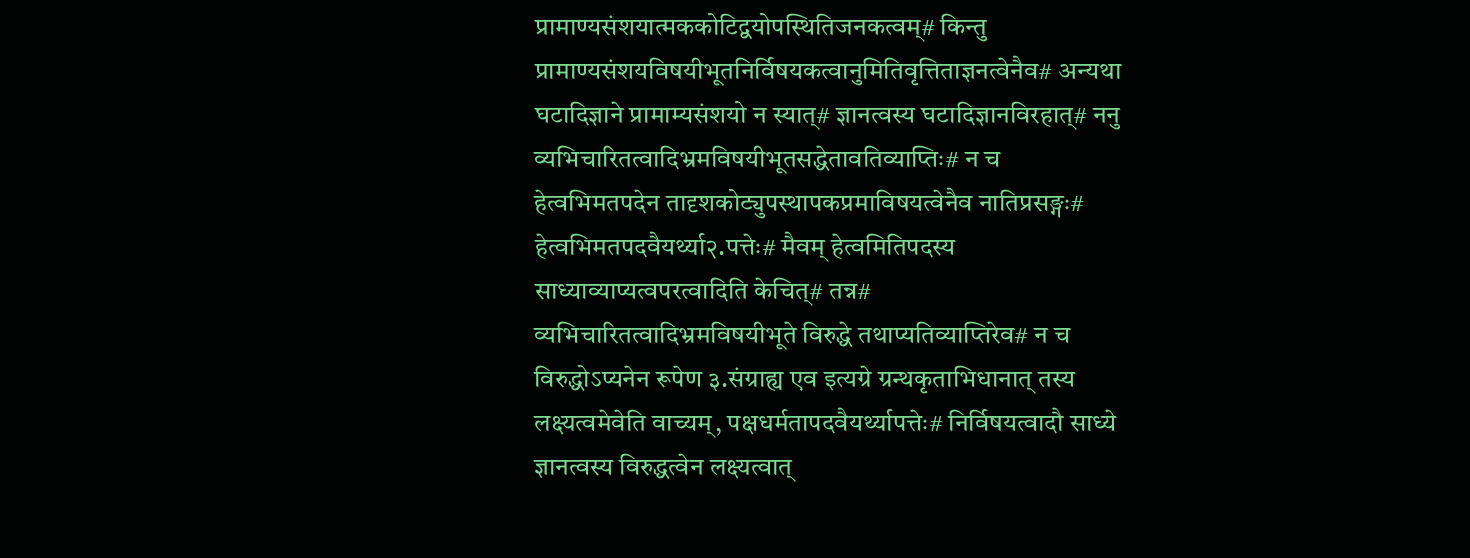प्रामाण्यसंशयात्मककोटिद्वयोपस्थितिजनकत्वम्# किन्तु प्रामाण्यसंशयविषयीभूतनिर्विषयकत्वानुमितिवृत्तिताज्ञनत्वेनैव# अन्यथा घटादिज्ञाने प्रामाम्यसंशयो न स्यात्# ज्ञानत्वस्य घटादिज्ञानविरहात्# ननु व्यभिचारितत्वादिभ्रमविषयीभूतसद्धेतावतिव्याप्तिः# न च हेत्वभिमतपदेन तादृशकोट्युपस्थापकप्रमाविषयत्वेनैव नातिप्रसङ्गः# हेत्वभिमतपदवैयर्थ्या२.पत्तेः# मैवम् हेत्वमितिपदस्य साध्याव्याप्यत्वपरत्वादिति केचित्# तन्न# व्यभिचारितत्वादिभ्रमविषयीभूते विरुद्धे तथाप्यतिव्याप्तिरेव# न च विरुद्धोऽप्यनेन रूपेण ३.संग्राह्य एव इत्यग्रे ग्रन्थकृताभिधानात् तस्य लक्ष्यत्वमेवेति वाच्यम्, पक्षधर्मतापदवैयर्थ्यापत्तेः# निर्विषयत्वादौ साध्ये ज्ञानत्वस्य विरुद्धत्वेन लक्ष्यत्वात्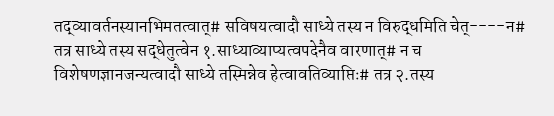तद्व्यावर्तनस्यानभिमतत्वात्# सविषयत्वादौ साध्ये तस्य न विरुद्धमिति चेत्----न# तत्र साध्ये तस्य सद्धेतुत्वेन १.साध्याव्याप्यत्वपदेनैव वारणात्# न च विशेषणज्ञानजन्यत्वादौ साध्ये तस्मिन्नेव हेत्वावतिव्याप्तिः# तत्र २.तस्य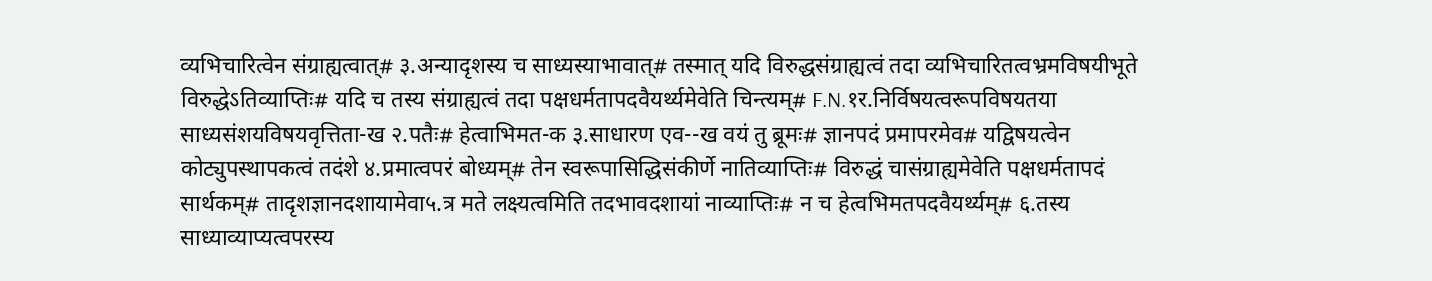व्यभिचारित्वेन संग्राह्यत्वात्# ३.अन्यादृशस्य च साध्यस्याभावात्# तस्मात् यदि विरुद्धसंग्राह्यत्वं तदा व्यभिचारितत्वभ्रमविषयीभूते विरुद्धेऽतिव्याप्तिः# यदि च तस्य संग्राह्यत्वं तदा पक्षधर्मतापदवैयर्थ्यमेवेति चिन्त्यम्# F.N.१र.निर्विषयत्वरूपविषयतया साध्यसंशयविषयवृत्तिता-ख २.पतैः# हेत्वाभिमत-क ३.साधारण एव--ख वयं तु ब्रूमः# ज्ञानपदं प्रमापरमेव# यद्विषयत्वेन कोट्युपस्थापकत्वं तदंशे ४.प्रमात्वपरं बोध्यम्# तेन स्वरूपासिद्धिसंकीर्णे नातिव्याप्तिः# विरुद्धं चासंग्राह्यमेवेति पक्षधर्मतापदं सार्थकम्# तादृशज्ञानदशायामेवा५.त्र मते लक्ष्यत्वमिति तदभावदशायां नाव्याप्तिः# न च हेत्वभिमतपदवैयर्थ्यम्# ६.तस्य साध्याव्याप्यत्वपरस्य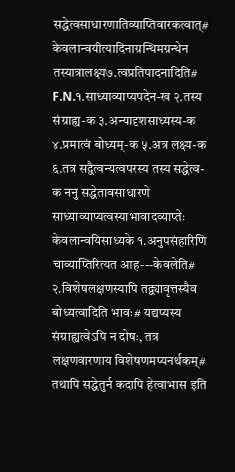सद्धेत्वसाधारणातिव्याप्तिवारकत्वात्# केवलान्वयीत्यादिनाग्रन्थिमग्रन्थेन तस्यात्रालक्ष्य७.त्वप्रतिपादनादिति# F.N.१.साध्याव्याप्यपदेन-ख २.तस्य संग्राह्य-क ३.अन्यादृशसाध्यस्य-क ४.प्रमात्वं बोध्यम्-क ५.अत्र लक्ष्य-क ६.तत्र सद्वैत्वन्यत्वपरस्य तस्य सद्धेत्व-क ननु सद्धेतावसाधारणे साध्याव्याप्यत्वस्याभावादव्याप्तेः केवलान्वयिसाध्यके १.अनुपसंहारिणि चाव्याप्तिरित्यत आह---केवलेति# २.विशेषलक्षणस्यापि तद्व्यावृत्तस्यैव बोध्यत्वादिति भावः# यद्यप्यस्य संग्राह्यत्वेऽपि न दोषः, तत्र लक्षणवारणाय विशेषणमप्यनर्थकम्# तथापि सद्धेतुर्न कदापि हेत्वाभास इति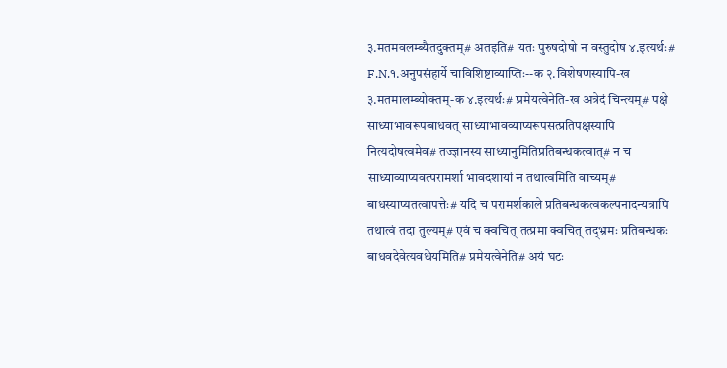३.मतमवलम्ब्यैतदुक्तम्# अतइति# यतः पुरुषदोषो न वस्तुदोष ४.इत्यर्थः# F.N.१.अनुपसंहार्ये चाविशिष्टाव्याप्तिः--क २.विशेषणस्यापि-ख ३.मतमालम्ब्योक्तम्-क ४.इत्यर्थः# प्रमेयत्वेनेति-ख अत्रेदं चिन्त्यम्# पक्षे साध्याभावरूपबाधवत् साध्याभावव्याप्यरूपसत्प्रतिपक्षस्यापि नित्यदोषत्वमेव# तज्ज्ञानस्य साध्यानुमितिप्रतिबन्धकत्वात्# न च साध्याव्याप्यवत्परामर्शा भावदशायां न तथात्वमिति वाच्यम्# बाधस्याप्यतत्वापत्तेः# यदि च परामर्शकाले प्रतिबन्धकत्वकल्पनादन्यत्रापि तथात्वं तदा तुल्यम्# एवं च क्वचित् तत्प्रमा क्वचित् तद्भ्रमः प्रतिबन्धकः बाधवदेवेत्यवधेयमिति# प्रमेयत्वेनेति# अयं घटः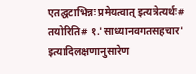एतद्घटाभिन्नः प्रमेयत्वात् इत्यत्रेत्यर्थः# तयोरिति# १.'साध्यानवगतसहचार' इत्यादिलक्षणानुसारेण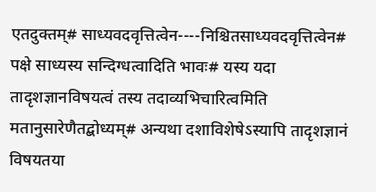एतदुक्तम्# साध्यवदवृत्तित्वेन----निश्चितसाध्यवदवृत्तित्वेन# पक्षे साध्यस्य सन्दिग्धत्वादिति भावः# यस्य यदा तादृशज्ञानविषयत्वं तस्य तदाव्यभिचारित्वमिति मतानुसारेणैतद्बोध्यम्# अन्यथा दशाविशेषेऽस्यापि तादृशज्ञानं विषयतया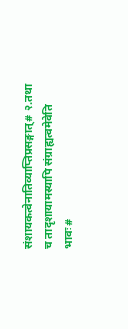संशायकत्वेनातिव्याप्तिप्रसङ्गात्# २.तथा च तादृशायामस्यापि संग्राह्यत्वमेवेति भावः#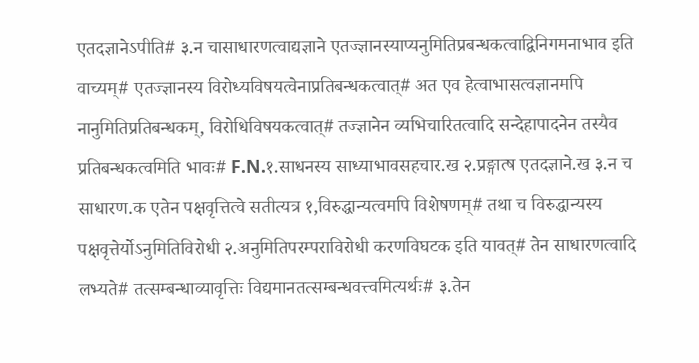एतदज्ञानेऽपीति# ३.न चासाधारणत्वाद्यज्ञाने एतज्ज्ञानस्याप्यनुमितिप्रबन्धकत्वाद्विनिगमनाभाव इति वाच्यम्# एतज्ज्ञानस्य विरोध्यविषयत्वेनाप्रतिबन्धकत्वात्# अत एव हेत्वाभासत्वज्ञानमपि नानुमितिप्रतिबन्धकम्, विरोधिविषयकत्वात्# तज्ज्ञानेन व्यभिचारितत्वादि सन्देहापादनेन तस्यैव प्रतिबन्धकत्वमिति भावः# F.N.१.साधनस्य साध्याभावसहचार.ख २.प्रङ्गात्ष एतदज्ञाने.ख ३.न च साधारण.क एतेन पक्षवृत्तित्वे सतीत्यत्र १,विरुद्धान्यत्वमपि विशेषणम्# तथा च विरुद्धान्यस्य पक्षवृत्तेर्योऽनुमितिविरोधी २.अनुमितिपरम्पराविरोधी करणविघटक इति यावत्# तेन साधारणत्वादि लभ्यते# तत्सम्बन्धाव्यावृत्तिः विद्यमानतत्सम्बन्धवत्त्वमित्यर्थः# ३.तेन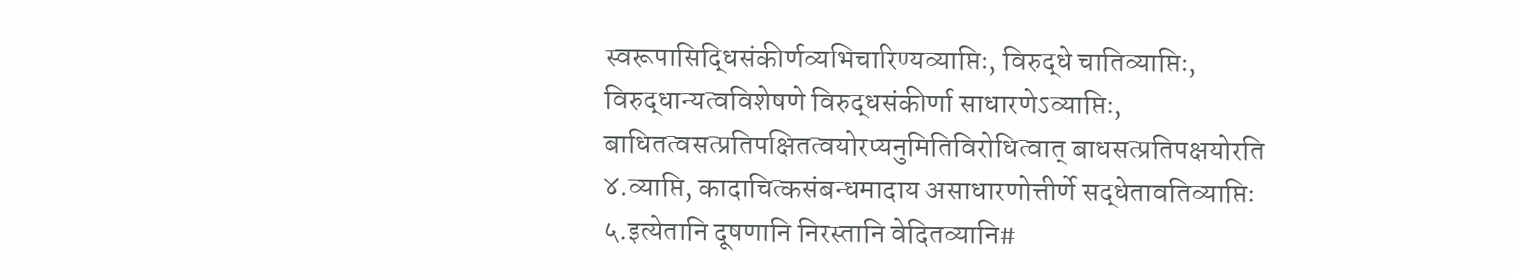स्वरूपासिद्धिसंकीर्णव्यभिचारिण्यव्याप्तिः, विरुद्धे चातिव्याप्तिः, विरुद्धान्यत्वविशेषणे विरुद्धसंकीर्णा साधारणेऽव्याप्तिः, बाधितत्वसत्प्रतिपक्षितत्वयोरप्यनुमितिविरोधित्वात् बाधसत्प्रतिपक्षयोरति ४.व्याप्ति, कादाचित्कसंबन्धमादाय असाधारणोत्तीर्णे सद्धेतावतिव्याप्तिः ५.इत्येतानि दूषणानि निरस्तानि वेदितव्यानि#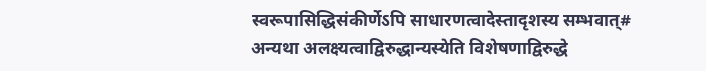स्वरूपासिद्धिसंकीर्णेऽपि साधारणत्वादेस्तादृशस्य सम्भवात्# अन्यथा अलक्ष्यत्वाद्विरुद्धान्यस्येति विशेषणाद्विरुद्धे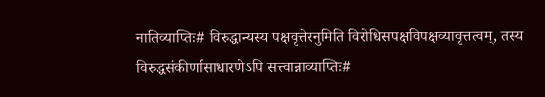नातिव्याप्तिः# विरुद्धान्यस्य पक्षवृत्तेरनुमिति विरोधिसपक्षविपक्षव्यावृत्तत्वम्, तस्य विरुद्धसंकीर्णासाधारणेऽपि सत्त्वान्नाव्याप्तिः#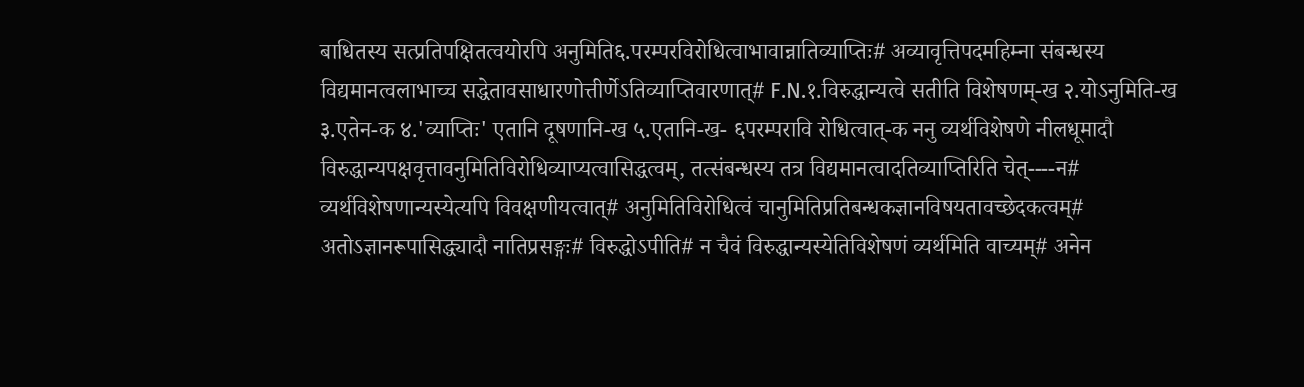बाधितस्य सत्प्रतिपक्षितत्वयोरपि अनुमिति६.परम्परविरोधित्वाभावान्नातिव्याप्तिः# अव्यावृत्तिपदमहिम्ना संबन्धस्य विद्यमानत्वलाभाच्च सद्धेतावसाधारणोत्तीर्णेऽतिव्याप्तिवारणात्# F.N.१.विरुद्धान्यत्वे सतीति विशेषणम्-ख २.योऽनुमिति-ख ३.एतेन-क ४.'व्याप्तिः' एतानि दूषणानि-ख ५.एतानि-ख- ६परम्परावि रोधित्वात्-क ननु व्यर्थविशेषणे नीलधूमादौ विरुद्धान्यपक्षवृत्तावनुमितिविरोधिव्याप्यत्वासिद्धत्वम्, तत्संबन्धस्य तत्र विद्यमानत्वादतिव्याप्तिरिति चेत्----न# व्यर्थविशेषणान्यस्येत्यपि विवक्षणीयत्वात्# अनुमितिविरोधित्वं चानुमितिप्रतिबन्धकज्ञानविषयतावच्छेदकत्वम्# अतोऽज्ञानरूपासिद्ध्यादौ नातिप्रसङ्गः# विरुद्धोऽपीति# न चैवं विरुद्धान्यस्येतिविशेषणं व्यर्थमिति वाच्यम्# अनेन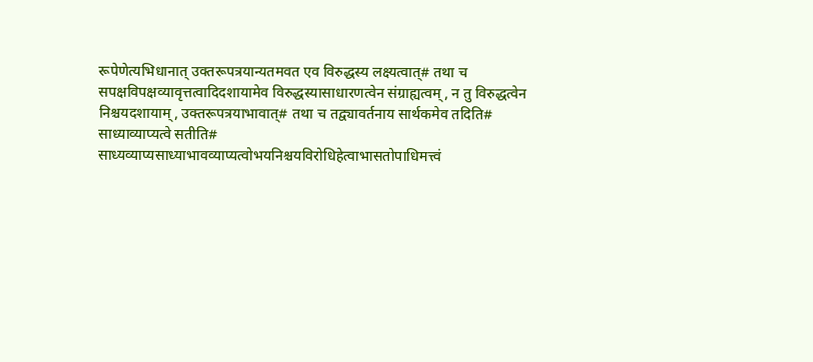रूपेणेत्यभिधानात् उक्तरूपत्रयान्यतमवत एव विरुद्धस्य लक्ष्यत्वात्# तथा च सपक्षविपक्षव्यावृत्तत्वादिदशायामेव विरुद्धस्यासाधारणत्वेन संग्राह्यत्वम्, न तु विरुद्धत्वेन निश्चयदशायाम्, उक्तरूपत्रयाभावात्# तथा च तद्व्यावर्तनाय सार्थकमेव तदिति# साध्याव्याप्यत्वे सतीति# साध्यव्याप्यसाध्याभावव्याप्यत्वोभयनिश्चयविरोधिहेत्वाभासतोपाधिमत्त्वं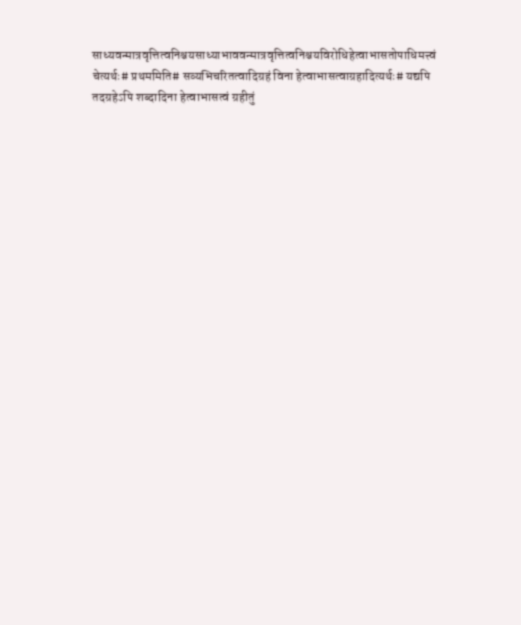साध्यवन्मात्रवृत्तित्वनिश्चयसाध्याभाववन्मात्रवृत्तित्वनिश्चयविरोधिहेत्वाभासतोपाधिमत्त्वं चेत्यर्थः# प्रथममिति# सव्यभिचरितत्वादिग्रहं विना हेत्वाभासत्वाग्रहादित्यर्थः# यद्यपि तदग्रहेऽपि शब्दादिना हेत्वाभासत्वं ग्रहीतुं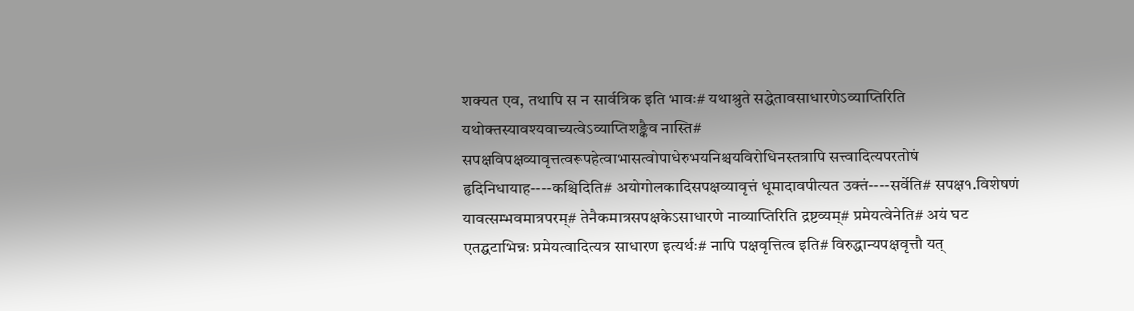शक्यत एव, तथापि स न सार्वत्रिक इति भावः# यथाश्रुते सद्धेतावसाधारणेऽव्याप्तिरिति यथोक्तस्यावश्यवाच्यत्वेऽव्याप्तिशङ्कैव नास्ति# सपक्षविपक्षव्यावृत्तत्वरूपहेत्वाभासत्वोपाधेरुभयनिश्चयविरोधिनस्तत्रापि सत्त्वादित्यपरतोषं हृदिनिधायाह----कश्चिदिति# अयोगोलकादिसपक्षव्यावृत्तं धूमादावपीत्यत उक्तं----सर्वेति# सपक्ष१.विशेषणं यावत्सम्भवमात्रपरम्# तेनैकमात्रसपक्षकेऽसाधारणे नाव्याप्तिरिति द्रष्टव्यम्# प्रमेयत्वेनेति# अयं घट एतद्घटाभिन्नः प्रमेयत्वादित्यत्र साधारण इत्यर्थः# नापि पक्षवृत्तित्व इति# विरुद्धान्यपक्षवृत्तौ यत्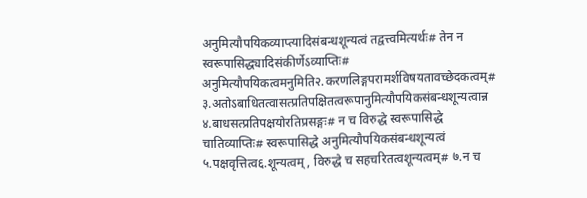अनुमित्यौपयिकव्याप्त्यादिसंबन्धशून्यत्वं तद्वत्त्वमित्यर्थः# तेन न स्वरूपासिद्ध्यादिसंकीर्णेऽव्याप्तिः# अनुमित्यौपयिकत्वमनुमिति२.करणलिङ्गपरामर्शविषयतावच्छेदकत्वम्# ३.अतोऽबाधितत्वासत्प्रतिपक्षितत्वरूपानुमित्यौपयिकसंबन्धशून्यत्वान्न ४.बाधसत्प्रतिपक्षयोरतिप्रसङ्गः# न च विरुद्धे स्वरूपासिद्धे चातिव्याप्तिः# स्वरूपासिद्धे अनुमित्यौपयिकसंबन्धशून्यत्वं ५.पक्षवृत्तित्व६.शून्यत्वम्, विरुद्धे च सहचरितत्वशून्यत्वम्# ७.न च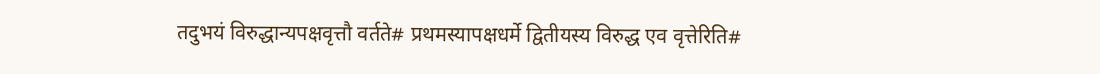तदुभयं विरुद्धान्यपक्षवृत्तौ वर्तते# प्रथमस्यापक्षधर्मे द्वितीयस्य विरुद्ध एव वृत्तेरिति#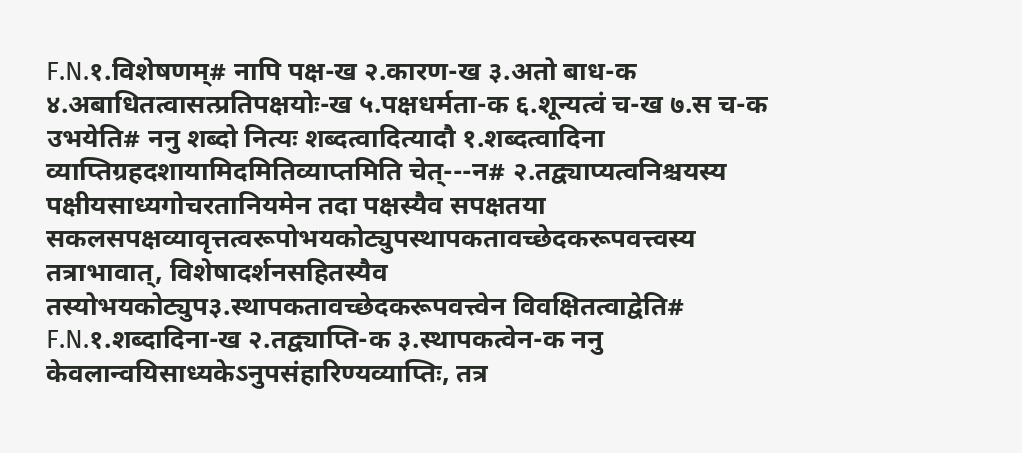F.N.१.विशेषणम्# नापि पक्ष-ख २.कारण-ख ३.अतो बाध-क ४.अबाधितत्वासत्प्रतिपक्षयोः-ख ५.पक्षधर्मता-क ६.शून्यत्वं च-ख ७.स च-क उभयेति# ननु शब्दो नित्यः शब्दत्वादित्यादौ १.शब्दत्वादिना व्याप्तिग्रहदशायामिदमितिव्याप्तमिति चेत्---न# २.तद्व्याप्यत्वनिश्चयस्य पक्षीयसाध्यगोचरतानियमेन तदा पक्षस्यैव सपक्षतया सकलसपक्षव्यावृत्तत्वरूपोभयकोट्युपस्थापकतावच्छेदकरूपवत्त्वस्य तत्राभावात्, विशेषादर्शनसहितस्यैव तस्योभयकोट्युप३.स्थापकतावच्छेदकरूपवत्त्वेन विवक्षितत्वाद्वेति# F.N.१.शब्दादिना-ख २.तद्व्याप्ति-क ३.स्थापकत्वेन-क ननु केवलान्वयिसाध्यकेऽनुपसंहारिण्यव्याप्तिः, तत्र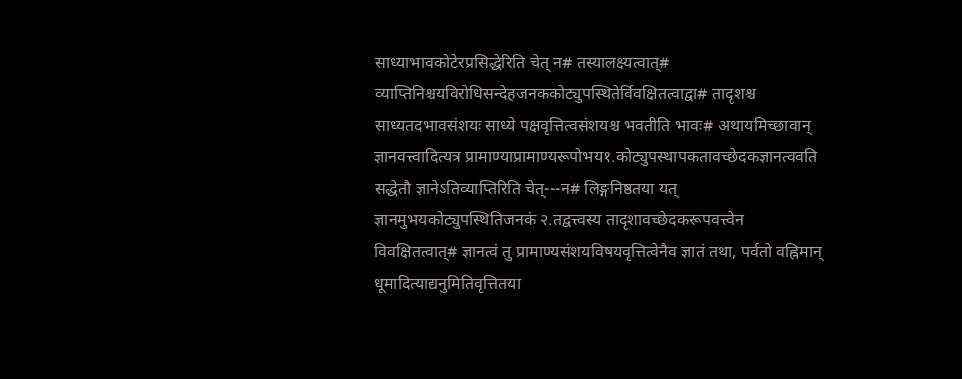साध्याभावकोटेरप्रसिद्धेरिति चेत् न# तस्यालक्ष्यत्वात्# व्याप्तिनिश्चयविरोधिसन्देहजनककोट्युपस्थितेर्विवक्षितत्वाद्वा# तादृशश्च साध्यतदभावसंशयः साध्ये पक्षवृत्तित्वसंशयश्च भवतीति भावः# अथायमिच्छावान् ज्ञानवत्त्वादित्यत्र प्रामाण्याप्रामाण्यरूपोभय१.कोट्युपस्थापकतावच्छेदकज्ञानत्ववति सद्धेतौ ज्ञानेऽतिव्याप्तिरिति चेत्---न# लिङ्गनिष्ठतया यत् ज्ञानमुभयकोट्युपस्थितिजनकं २.तद्वत्त्वस्य तादृशावच्छेदकरूपवत्त्वेन विवक्षितत्वात्# ज्ञानत्वं तु प्रामाण्यसंशयविषयवृत्तित्वेनैव ज्ञातं तथा, पर्वतो वह्निमान् धूमादित्याद्यनुमितिवृत्तितया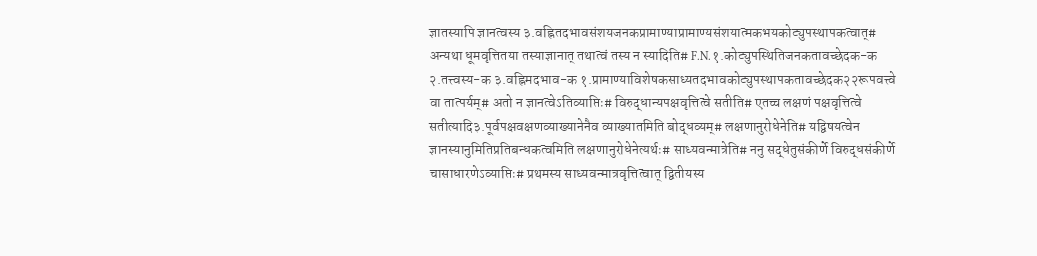ज्ञातस्यापि ज्ञानत्वस्य ३.वह्नितदभावसंशयजनकप्रामाण्याप्रामाण्यसंशयात्मकभयकोट्युपस्थापकत्वात्# अन्यथा धूमवृत्तितया तस्याज्ञानात् तथात्वं तस्य न स्यादिति# F.N.१.कोट्युपस्थितिजनकतावच्छेदक-क २.तत्त्वस्य-क ३.वह्निमदभाव-क १.प्रामाण्याविशेषकसाध्यतदभावकोट्युपस्थापकतावच्छेदक२२रूपवत्त्वे वा तात्पर्यम्# अतो न ज्ञानत्वेऽतिव्याप्तिः# विरुद्धान्यपक्षवृत्तित्वे सतीति# एतच्च लक्षणं पक्षवृत्तित्वे सतीत्यादि३.पूर्वपक्षवक्षणव्याख्यानेनैव व्याख्यातमिति बोद्धव्यम्# लक्षणानुरोधेनेति# यद्विषयत्वेन ज्ञानस्यानुमितिप्रतिबन्धकत्वमिति लक्षणानुरोधेनेत्यर्थः# साध्यवन्मात्रेति# ननु सद्धेतुसंकीर्णे विरुद्धसंकीर्णे चासाधारणेऽव्याप्तिः# प्रथमस्य साध्यवन्मात्रवृत्तित्वात् द्वितीयस्य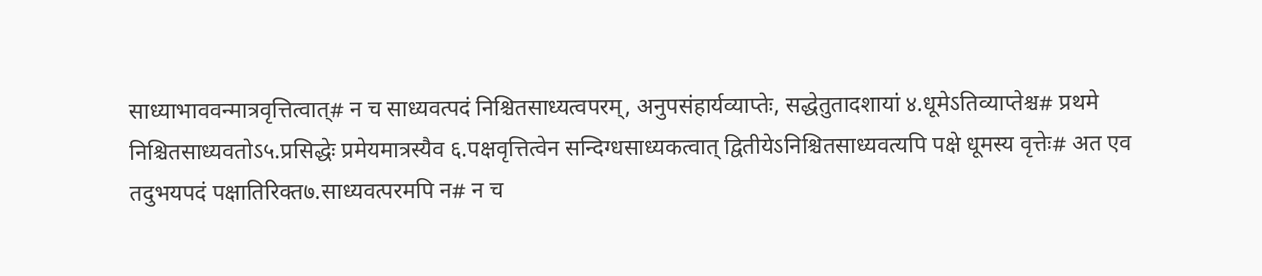साध्याभाववन्मात्रवृत्तित्वात्# न च साध्यवत्पदं निश्चितसाध्यत्वपरम्, अनुपसंहार्यव्याप्तेः, सद्धेतुतादशायां ४.धूमेऽतिव्याप्तेश्च# प्रथमे निश्चितसाध्यवतोऽ५.प्रसिद्धेः प्रमेयमात्रस्यैव ६.पक्षवृत्तित्वेन सन्दिग्धसाध्यकत्वात् द्वितीयेऽनिश्चितसाध्यवत्यपि पक्षे धूमस्य वृत्तेः# अत एव तदुभयपदं पक्षातिरिक्त७.साध्यवत्परमपि न# न च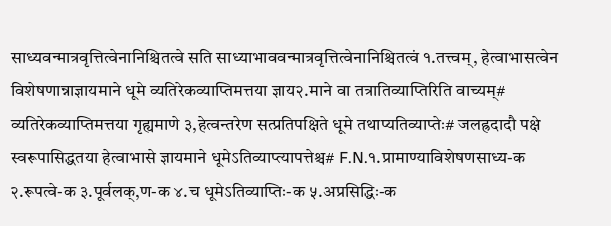साध्यवन्मात्रवृत्तित्वेनानिश्चितत्वे सति साध्याभाववन्मात्रवृत्तित्वेनानिश्चितत्वं १.तत्त्वम्, हेत्वाभासत्वेन विशेषणान्नाज्ञायमाने धूमे व्यतिरेकव्याप्तिमत्तया ज्ञाय२.माने वा तत्रातिव्याप्तिरिति वाच्यम्# व्यतिरेकव्याप्तिमत्तया गृह्यमाणे ३,हेत्वन्तरेण सत्प्रतिपक्षिते धूमे तथाप्यतिव्याप्तेः# जलह्रदादौ पक्षे स्वरूपासिद्धतया हेत्वाभासे ज्ञायमाने धूमेऽतिव्याप्त्यापत्तेश्च# F.N.१.प्रामाण्याविशेषणसाध्य-क २.रूपत्वे-क ३.पूर्वलक्,ण-क ४.च धूमेऽतिव्याप्तिः-क ५.अप्रसिद्धिः-क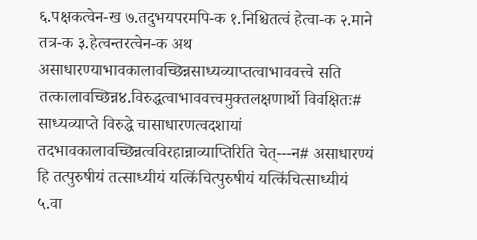६.पक्षकत्वेन-ख ७.तदुभयपरमपि-क १.निश्चितत्वं हेत्वा-क २.माने तत्र-क ३.हेत्वन्तरत्वेन-क अथ असाधारण्याभावकालावच्छिन्नसाध्यव्याप्तत्वाभाववत्त्वे सति तत्कालावच्छिन्न४.विरुद्धत्वाभाववत्त्वमुक्तलक्षणार्थो विवक्षितः# साध्यव्याप्ते विरुद्धे चासाधारणत्वदशायां तदभावकालावच्छिन्नत्वविरहान्नाव्याप्तिरिति चेत्---न# असाधारण्यं हि तत्पुरुषीयं तत्साध्यीयं यत्किंचित्पुरुषीयं यत्किंचित्साध्यीयं ५.वा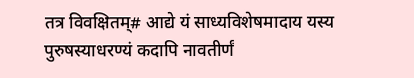तत्र विवक्षितम्# आद्ये यं साध्यविशेषमादाय यस्य पुरुषस्याधरण्यं कदापि नावतीर्णं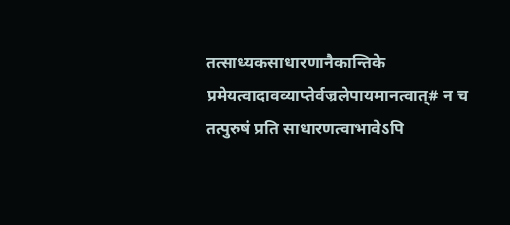तत्साध्यकसाधारणानैकान्तिके प्रमेयत्वादावव्याप्तेर्वज्रलेपायमानत्वात्# न च तत्पुरुषं प्रति साधारणत्वाभावेऽपि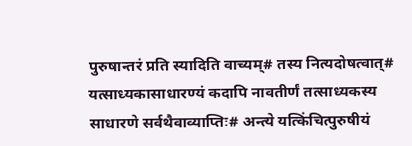पुरुषान्तरं प्रति स्यादिति वाच्यम्# तस्य नित्यदोषत्वात्# यत्साध्यकासाधारण्यं कदापि नावतीर्णं तत्साध्यकस्य साधारणे सर्वथैवाव्याप्तिः# अन्त्ये यत्किंचित्पुरुषीयं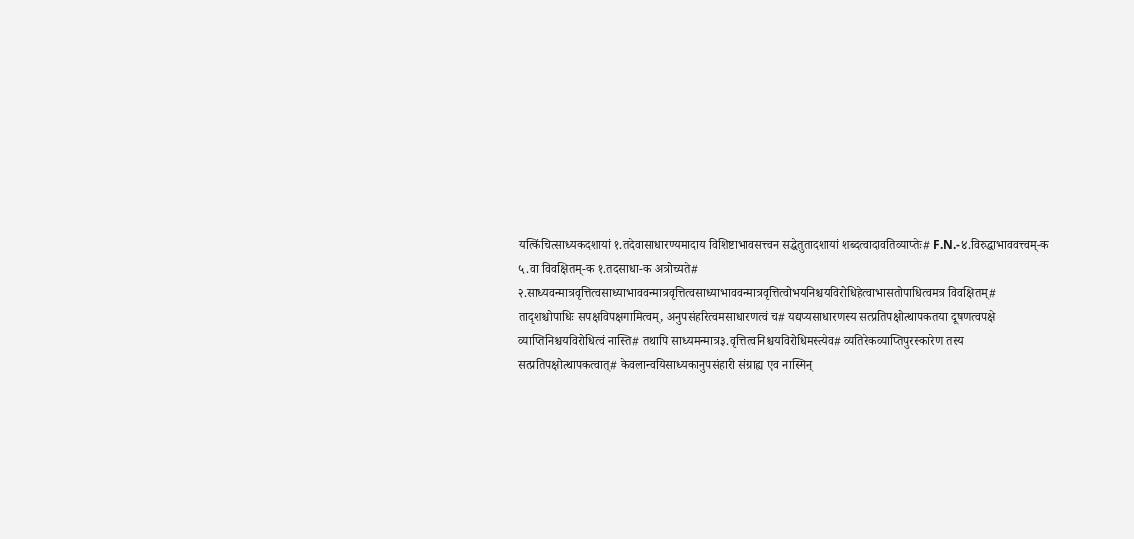यत्किंचित्साध्यकदशायां १.तदेवासाधारण्यमादाय विशिष्टाभावसत्त्वन सद्धेतुतादशायां शब्दत्वादावतिव्याप्तेः# F.N.-४.विरुद्धाभाववत्त्वम्-क ५.वा विवक्षितम्-क १.तदसाधा-क अत्रोच्यते# २.साध्यवन्मात्रवृत्तित्वसाध्याभाववन्मात्रवृत्तित्वसाध्याभाववन्मात्रवृत्तित्वोभयनिश्चयविरोधिहेत्वाभासतोपाधित्वमत्र विवक्षितम्# तादृशश्चोपाधिः सपक्षविपक्षगामित्वम्, अनुपसंहरित्वमसाधारणत्वं च# यद्यप्यसाधारणस्य सत्प्रतिपक्षोत्थापकतया दूषणत्वपक्षे व्याप्तिनिश्चयविरोधित्वं नास्ति# तथापि साध्यमन्मात्र३.वृत्तित्वनिश्चयविरोधिमस्त्येव# व्यतिरेकव्याप्तिपुरस्कारेण तस्य सत्प्रतिपक्षोत्थापकत्वात्# केवलान्वयिसाध्यकानुपसंहारी संग्राह्य एव नास्मिन्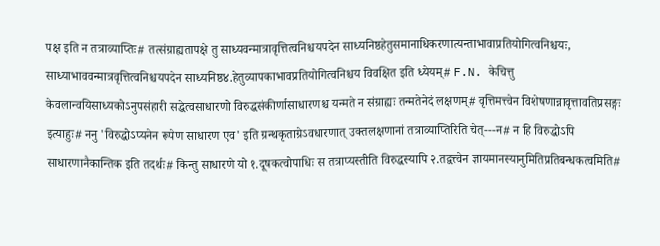पक्ष इति न तत्राव्याप्तिः# तत्संग्राह्यतापक्षे तु साध्यवन्मात्रावृत्तित्वनिश्चयपदेन साध्यनिष्ठहेतुसमानाधिकरणात्यन्ताभावाप्रतियोगित्वनिश्चयः, साध्याभाववन्मात्रवृत्तित्वनिश्चयपदेन साध्यनिष्ठ४.हेतुव्यापकाभावप्रतियोगित्वनिश्चय विवक्षित इति ध्येयम्# F.N. केचित्तु केवलान्वयिसाध्यकोऽनुपसंहारी सद्धेत्वसाधारणो विरुद्धसंकीर्णासाधारणश्च यन्मते न संग्राह्यः तन्मतेनेदं लक्षणम्# वृत्तिमत्त्वेन विशेषणान्नावृत्तावतिप्रसङ्गः इत्याहुः# ननु 'विरुद्धोऽप्यनेन रूपेण साधारण एव' इति ग्रन्थकृताग्रेऽवधारणात् उक्तलक्षणानां तत्राव्याप्तिरिति चेत्---न# न हि विरुद्धोऽपि साधारणानैकान्तिक इति तदर्थः# किन्तु साधारणे यो १.दूषकत्वोपाधिः स तत्राप्यस्तीति विरुद्धस्यापि २.तद्वत्त्वेन ज्ञायमानस्यानुमितिप्रतिबन्धकत्वमिति#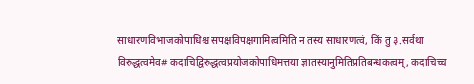साधारणविभाजकोपाधिश्च सपक्षविपक्षगामित्वमिति न तस्य साधारणत्वं, किं तु ३.सर्वथा विरुद्धत्वमेव# कदाचिद्विरुद्धत्वप्रयोजकोपाधिमत्तया ज्ञातस्यानुमितिप्रतिबन्धकत्वम्, कदाचिच्च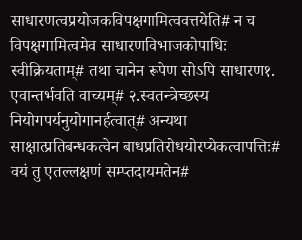साधारणत्वप्रयोजकविपक्षगामित्ववत्तयेति# न च विपक्षगामित्वमेव साधारणविभाजकोपाधिः स्वीक्रियताम्# तथा चानेन रूपेण सोऽपि साधारण१. एवान्तर्भवति वाच्यम्# २.स्वतन्त्रेच्छस्य नियोगपर्यनुयोगानर्हत्वात्# अन्यथा साक्षात्प्रतिबन्धकत्वेन बाधप्रतिरोधयोरप्येकत्वापत्तिः# वयं तु एतल्लक्षणं सम्प्तदायमतेन#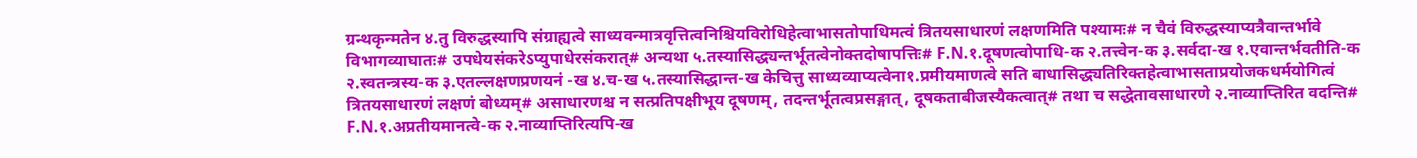ग्रन्थकृन्मतेन ४.तु विरुद्धस्यापि संग्राह्यत्वे साध्यवन्मात्रवृत्तित्वनिश्चियविरोधिहेत्वाभासतोपाधिमत्वं त्रितयसाधारणं लक्षणमिति पश्यामः# न चैवं विरुद्धस्याप्यत्रैवान्तर्भावे विभागव्याघातः# उपधेयसंकरेऽप्युपाधेरसंकरात्# अन्यथा ५.तस्यासिद्ध्यन्तर्भूतत्वेनोक्तदोषापत्तिः# F.N.१.दूषणत्वोपाधि-क २.तत्त्वेन-क ३.सर्वदा-ख १.एवान्तर्भवतीति-क २.स्वतन्त्रस्य-क ३.एतल्लक्षणप्रणयनं -ख ४.च-ख ५.तस्यासिद्धान्त-ख केचित्तु साध्यव्याप्यत्वेना१.प्रमीयमाणत्वे सति बाधासिद्ध्यतिरिक्तहेत्वाभासताप्रयोजकधर्मयोगित्वं त्रितयसाधारणं लक्षणं बोध्यम्# असाधारणश्च न सत्प्रतिपक्षीभूय दूषणम्, तदन्तर्भूतत्वप्रसङ्गात्, दूषकताबीजस्यैकत्वात्# तथा च सद्धेतावसाधारणे २.नाव्याप्तिरित वदन्ति# F.N.१.अप्रतीयमानत्वे-क २.नाव्याप्तिरित्यपि-ख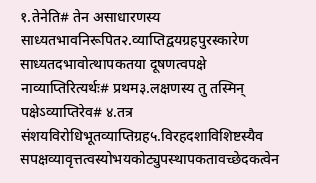१.तेनेति# तेन असाधारणस्य साध्यतभावनिरूपित२.व्याप्तिद्वयग्रहपुरस्कारेण साध्यतदभावोत्थापकतया दूषणत्वपक्षे नाव्याप्तिरित्यर्थः# प्रथम३.लक्षणस्य तु तस्मिन् पक्षेऽव्याप्तिरेव# ४.तत्र संशयविरोधिभूतव्याप्तिग्रह५.विरहदशाविशिष्टस्यैव सपक्षव्यावृत्तत्वस्योभयकोट्युपस्थापकतावच्छेदकत्वेन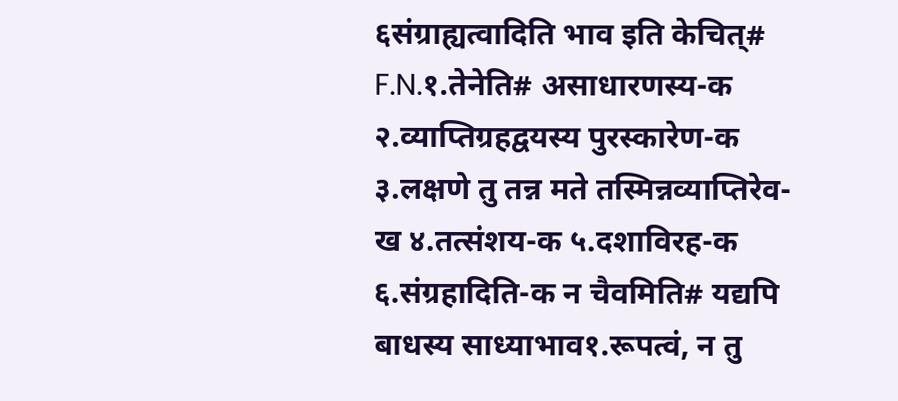६संग्राह्यत्वादिति भाव इति केचित्# F.N.१.तेनेति# असाधारणस्य-क २.व्याप्तिग्रहद्वयस्य पुरस्कारेण-क ३.लक्षणे तु तन्न मते तस्मिन्नव्याप्तिरेव-ख ४.तत्संशय-क ५.दशाविरह-क ६.संग्रहादिति-क न चैवमिति# यद्यपि बाधस्य साध्याभाव१.रूपत्वं, न तु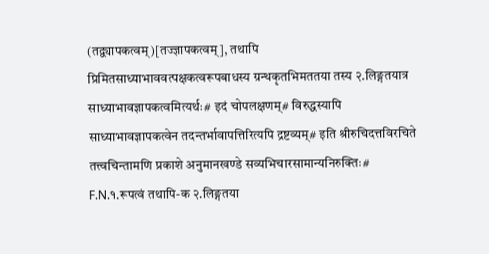(तद्व्यापकत्वम्)[तज्ज्ञापकत्वम्], तथापि प्रिमितसाध्याभाववत्पक्षकत्वरूपबाधस्य ग्रन्थकृतभिमततया तस्य २.लिङ्गतयात्र साध्याभावज्ञापकत्वमित्यर्थः# इदं चोपलक्षणम्# विरुद्धस्यापि साध्याभावज्ञापकत्वेन तदन्तर्भावापत्तिरित्यपि द्रष्टव्यम्# इति श्रीरुचिदत्तविरचिते तत्त्वचिन्तामणि प्रकाशे अनुमानखण्डे सव्यभिचारसामान्यनिरुक्तिः# F.N.१.रूपत्वं तथापि-क २.लिङ्गतया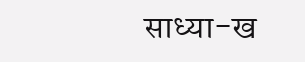साध्या-ख